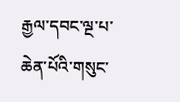རྒྱལ་དབང་ལྔ་པ་ཆེན་པོའི་གསུང་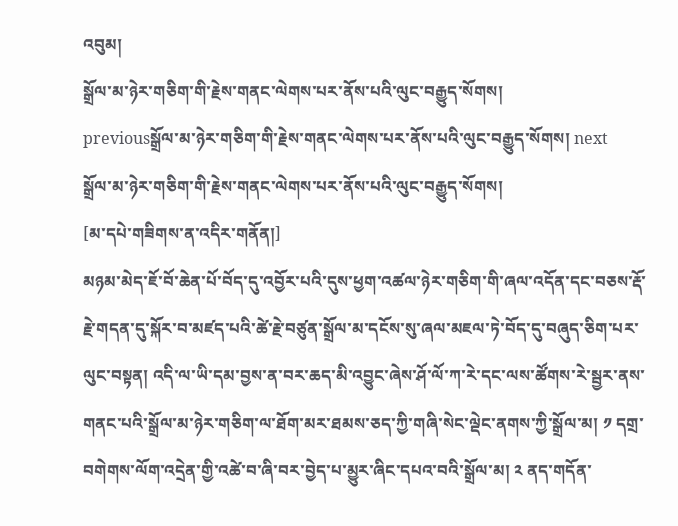འབུམ།
སྒྲོལ་མ་ཉེར་གཅིག་གི་རྗེས་གནང་ལེགས་པར་ནོས་པའི་ལུང་བརྒྱུད་སོགས།
previousསྒྲོལ་མ་ཉེར་གཅིག་གི་རྗེས་གནང་ལེགས་པར་ནོས་པའི་ལུང་བརྒྱུད་སོགས། next
སྒྲོལ་མ་ཉེར་གཅིག་གི་རྗེས་གནང་ལེགས་པར་ནོས་པའི་ལུང་བརྒྱུད་སོགས།
[མ་དཔེ་གཟིགས་ན་འདིར་གནོན།]
མཉམ་མེད་ཇོ་བོ་ཆེན་པོ་བོད་དུ་འབྱོར་པའི་དུས་ཕྱག་འཚལ་ཉེར་གཅིག་གི་ཞལ་འདོན་དང་བཅས་རྡོ་རྗེ་གདན་དུ་སྐོར་བ་མཛད་པའི་ཚེ་རྗེ་བཙུན་སྒྲོལ་མ་དངོས་སུ་ཞལ་མཇལ་ཏེ་བོད་དུ་བཞུད་ཅིག་པར་ལུང་བསྟན། འདི་ལ་ཡི་དམ་བྱས་ན་བར་ཆད་མི་འབྱུང་ཞེས་ཤོ་ལོ་ཀ་རེ་དང་ལས་ཚོགས་རེ་སྦྱར་ནས་གནང་པའི་སྒྲོལ་མ་ཉེར་གཅིག་ལ་ཐོག་མར་ཐམས་ཅད་ཀྱི་གཞི་སེང་ལྡེང་ནགས་ཀྱི་སྒྲོལ་མ། ༡ དགྲ་བགེགས་ལོག་འདྲེན་གྱི་འཚེ་བ་ཞི་བར་བྱེད་པ་མྱུར་ཞིང་དཔའ་བའི་སྒྲོལ་མ། ༢ ནད་གདོན་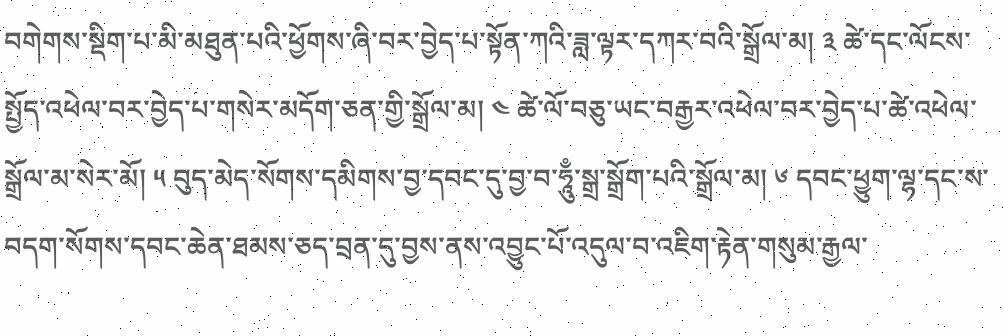བགེགས་སྡིག་པ་མི་མཐུན་པའི་ཕྱོགས་ཞི་བར་བྱེད་པ་སྟོན་ཀའི་ཟླ་ལྟར་དཀར་བའི་སྒྲོལ་མ། ༣ ཚེ་དང་ལོངས་སྤྱོད་འཕེལ་བར་བྱེད་པ་གསེར་མདོག་ཅན་གྱི་སྒྲོལ་མ། ༤ ཚེ་ལོ་བཅུ་ཡང་བརྒྱར་འཕེལ་བར་བྱེད་པ་ཚེ་འཕེལ་སྒྲོལ་མ་སེར་མོ། ༥ བུད་མེད་སོགས་དམིགས་བྱ་དབང་དུ་བྱ་བ་ཧཱུྃ་སྒྲ་སྒྲོག་པའི་སྒྲོལ་མ། ༦ དབང་ཕྱུག་ལྷ་དང་ས་བདག་སོགས་དབང་ཆེན་ཐམས་ཅད་བྲན་དུ་བྱས་ནས་འབྱུང་པོ་འདུལ་བ་འཇིག་རྟེན་གསུམ་རྒྱལ་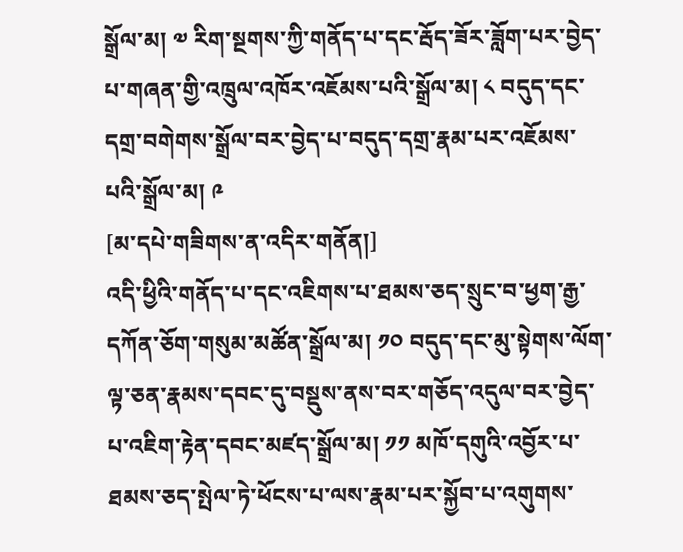སྒྲོལ་མ། ༧ རིག་སྔགས་ཀྱི་གནོད་པ་དང་རྦོད་ཟོར་ཟློག་པར་བྱེད་པ་གཞན་གྱི་འཁྲུལ་འཁོར་འཇོམས་པའི་སྒྲོལ་མ། ༨ བདུད་དང་དགྲ་བགེགས་སྒྲོལ་བར་བྱེད་པ་བདུད་དགྲ་རྣམ་པར་འཇོམས་པའི་སྒྲོལ་མ། ༩
[མ་དཔེ་གཟིགས་ན་འདིར་གནོན།]
འདི་ཕྱིའི་གནོད་པ་དང་འཇིགས་པ་ཐམས་ཅད་སྲུང་བ་ཕྱག་རྒྱ་དཀོན་ཅོག་གསུམ་མཚོན་སྒྲོལ་མ། ༡༠ བདུད་དང་མུ་སྟེགས་ལོག་ལྟ་ཅན་རྣམས་དབང་དུ་བསྡུས་ནས་བར་གཅོད་འདུལ་བར་བྱེད་པ་འཇིག་རྟེན་དབང་མཛད་སྒྲོལ་མ། ༡༡ མཁོ་དགུའི་འབྱོར་པ་ཐམས་ཅད་སྤེལ་ཏེ་ཕོངས་པ་ལས་རྣམ་པར་སྐྱོབ་པ་འགུགས་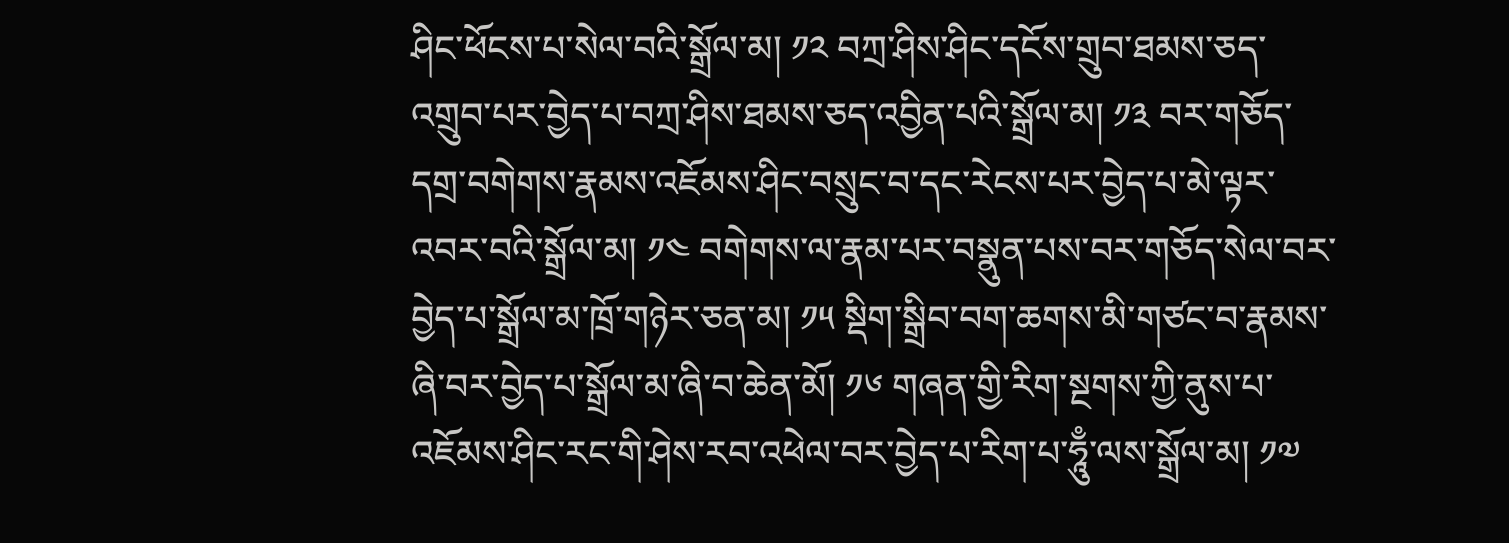ཤིང་ཕོངས་པ་སེལ་བའི་སྒྲོལ་མ། ༡༢ བཀྲ་ཤིས་ཤིང་དངོས་གྲུབ་ཐམས་ཅད་འགྲུབ་པར་བྱེད་པ་བཀྲ་ཤིས་ཐམས་ཅད་འབྱིན་པའི་སྒྲོལ་མ། ༡༣ བར་གཅོད་དགྲ་བགེགས་རྣམས་འཇོམས་ཤིང་བསྲུང་བ་དང་རེངས་པར་བྱེད་པ་མེ་ལྟར་འབར་བའི་སྒྲོལ་མ། ༡༤ བགེགས་ལ་རྣམ་པར་བསྣུན་པས་བར་གཅོད་སེལ་བར་བྱེད་པ་སྒྲོལ་མ་ཁྲོ་གཉེར་ཅན་མ། ༡༥ སྡིག་སྒྲིབ་བག་ཆགས་མི་གཙང་བ་རྣམས་ཞི་བར་བྱེད་པ་སྒྲོལ་མ་ཞི་བ་ཆེན་མོ། ༡༦ གཞན་གྱི་རིག་སྔགས་ཀྱི་ནུས་པ་འཇོམས་ཤིང་རང་གི་ཤེས་རབ་འཕེལ་བར་བྱེད་པ་རིག་པ་ཧཱུྃ་ལས་སྒྲོལ་མ། ༡༧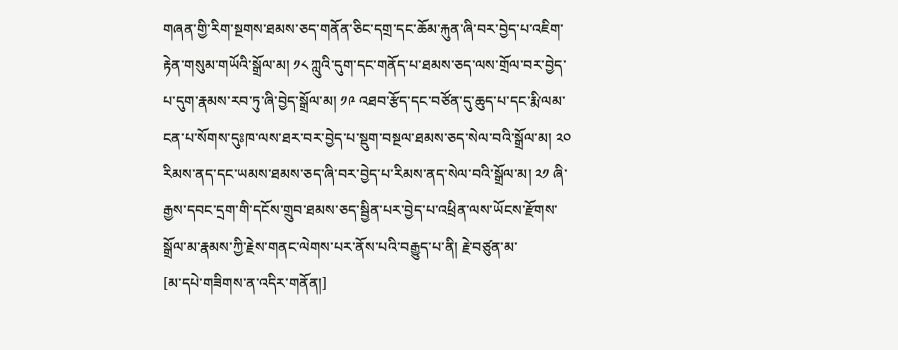གཞན་གྱི་རིག་སྔགས་ཐམས་ཅད་གནོན་ཅིང་དགྲ་དང་ཆོམ་རྐུན་ཞི་བར་བྱེད་པ་འཇིག་རྟེན་གསུམ་གཡོའི་སྒྲོལ་མ། ༡༨ ཀླུའི་དུག་དང་གནོད་པ་ཐམས་ཅད་ལས་གྲོལ་བར་བྱེད་པ་དུག་རྣམས་རབ་ཏུ་ཞི་བྱེད་སྒྲོལ་མ། ༡༩ འཐབ་རྩོད་དང་བཙོན་དུ་ཆུད་པ་དང་རྨི་ལམ་ངན་པ་སོགས་དུཿཁ་ལས་ཐར་བར་བྱེད་པ་སྡུག་བསྔལ་ཐམས་ཅད་སེལ་བའི་སྒྲོལ་མ། ༢༠ རིམས་ནད་དང་ཡམས་ཐམས་ཅད་ཞི་བར་བྱེད་པ་རིམས་ནད་སེལ་བའི་སྒྲོལ་མ། ༢༡ ཞི་རྒྱས་དབང་དྲག་གི་དངོས་གྲུབ་ཐམས་ཅད་སྦྱིན་པར་བྱེད་པ་འཕྲིན་ལས་ཡོངས་རྫོགས་སྒྲོལ་མ་རྣམས་ཀྱི་རྗེས་གནང་ལེགས་པར་ནོས་པའི་བརྒྱུད་པ་ནི། རྗེ་བཙུན་མ་
[མ་དཔེ་གཟིགས་ན་འདིར་གནོན།]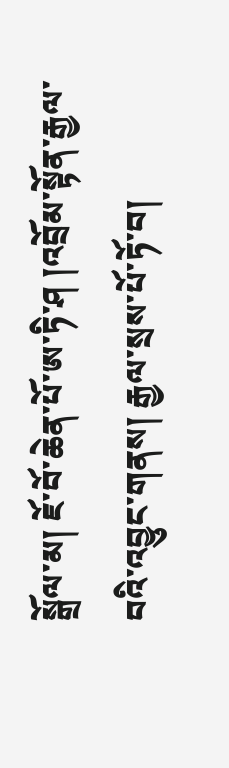སྒྲོལ་མ། ཇོ་བོ་ཆེན་པོ་ཨ་ཏི་ཤ །འབྲོམ་སྟོན་རྒྱལ་བའི་འབྱུང་གནས། རྒྱལ་སྲས་པོ་ཏོ་བ།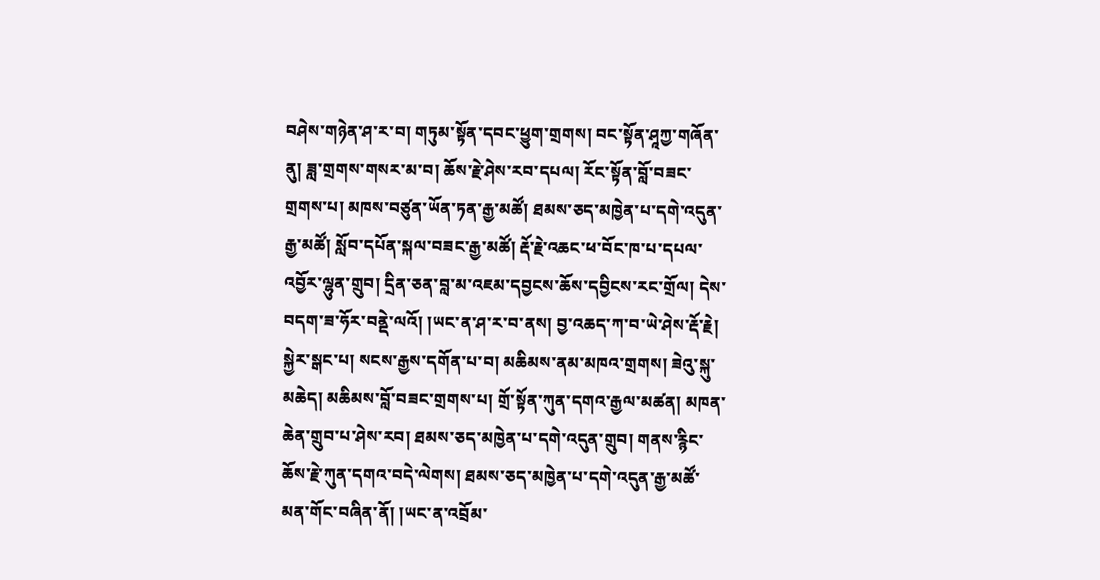བཤེས་གཉེན་ཤ་ར་བ། གཏུམ་སྟོན་དབང་ཕྱུག་གྲགས། བང་སྟོན་ཤཱཀྱ་གཞོན་ནུ། ཟླ་གྲགས་གསར་མ་བ། ཆོས་རྗེ་ཤེས་རབ་དཔལ། རོང་སྟོན་བློ་བཟང་གྲགས་པ། མཁས་བཙུན་ཡོན་ཏན་རྒྱ་མཚོ། ཐམས་ཅད་མཁྱེན་པ་དགེ་འདུན་རྒྱ་མཚོ། སློབ་དཔོན་སྐལ་བཟང་རྒྱ་མཚོ། རྡོ་རྗེ་འཆང་ཕ་བོང་ཁ་པ་དཔལ་འབྱོར་ལྷུན་གྲུབ། དྲིན་ཅན་བླ་མ་འཇམ་དབྱངས་ཆོས་དབྱིངས་རང་གྲོལ། དེས་བདག་ཟ་ཧོར་བནྡེ་ལའོ། །ཡང་ན་ཤ་ར་བ་ནས། བྱ་འཆད་ཀ་བ་ཡེ་ཤེས་རྡོ་རྗེ། སྐྱེར་སྒང་པ། སངས་རྒྱས་དགོན་པ་བ། མཆིམས་ནམ་མཁའ་གྲགས། ཟེའུ་སྐུ་མཆེད། མཆིམས་བློ་བཟང་གྲགས་པ། གྲོ་སྟོན་ཀུན་དགའ་རྒྱལ་མཚན། མཁན་ཆེན་གྲུབ་པ་ཤེས་རབ། ཐམས་ཅད་མཁྱེན་པ་དགེ་འདུན་གྲུབ། གནས་རྙིང་ཆོས་རྗེ་ཀུན་དགའ་བདེ་ལེགས། ཐམས་ཅད་མཁྱེན་པ་དགེ་འདུན་རྒྱ་མཚོ་མན་གོང་བཞིན་ནོ། །ཡང་ན་འབྲོམ་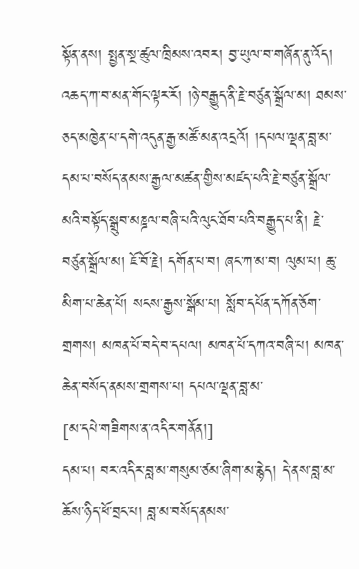སྟོན་ནས། སྤྱན་སྔ་ཚུལ་ཁྲིམས་འབར། བྱ་ཡུལ་བ་གཞོན་ནུ་འོད། འཆད་ཀ་བ་མན་གོང་ལྟར་རོ། །ཉེ་བརྒྱུད་ནི་རྗེ་བཙུན་སྒྲོལ་མ། ཐམས་ཅད་མཁྱེན་པ་དགེ་འདུན་རྒྱ་མཚོ་མན་འདྲའོ། །དཔལ་ལྡན་བླ་མ་དམ་པ་བསོད་ནམས་རྒྱལ་མཚན་གྱིས་མཛད་པའི་རྗེ་བཙུན་སྒྲོལ་མའི་བསྟོད་སྒྲུབ་མཎྜལ་བཞི་པའི་ལུང་ཐོབ་པའི་བརྒྱུད་པ་ནི། རྗེ་བཙུན་སྒྲོལ་མ། ཇོ་བོ་རྗེ། དགོན་པ་བ། ཞང་ཀ་མ་བ། ལུམ་པ། ཆུ་མིག་པ་ཆེན་པོ། སངས་རྒྱས་སྒོམ་པ། སློབ་དཔོན་དཀོན་ཅོག་གྲགས། མཁན་པོ་བདེ་བ་དཔལ། མཁན་པོ་དཀའ་བཞི་པ། མཁན་ཆེན་བསོད་ནམས་གྲགས་པ། དཔལ་ལྡན་བླ་མ་
[མ་དཔེ་གཟིགས་ན་འདིར་གནོན།]
དམ་པ། བར་འདིར་བླ་མ་གསུམ་ཙམ་ཞིག་མ་རྙེད། དེ་ནས་བླ་མ་ཆོས་ཉིད་ཕོ་བྲང་པ། བླ་མ་བསོད་ནམས་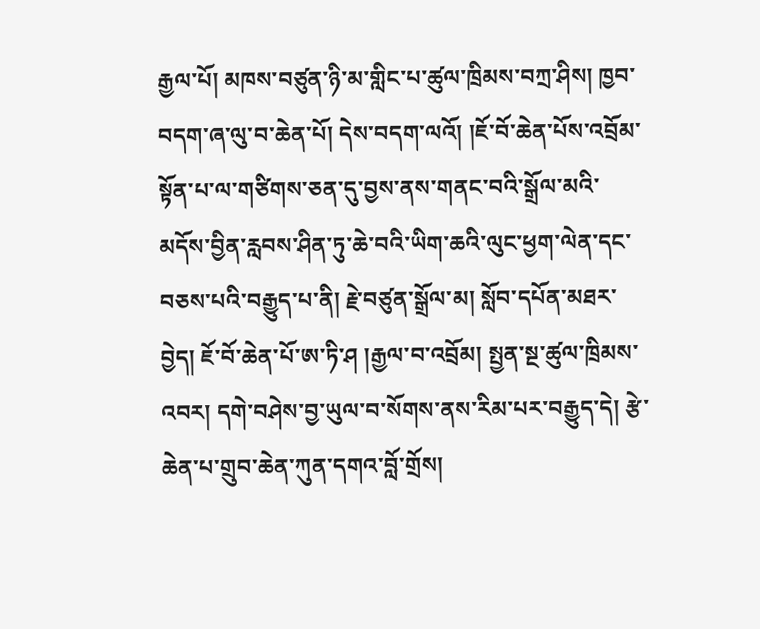རྒྱལ་པོ། མཁས་བཙུན་ཉི་མ་གླིང་པ་ཚུལ་ཁྲིམས་བཀྲ་ཤིས། ཁྱབ་བདག་ཞ་ལུ་བ་ཆེན་པོ། དེས་བདག་ལའོ། །ཇོ་བོ་ཆེན་པོས་འབྲོམ་སྟོན་པ་ལ་གཙིགས་ཅན་དུ་བྱས་ནས་གནང་བའི་སྒྲོལ་མའི་མདོས་བྱིན་རླབས་ཤིན་ཏུ་ཆེ་བའི་ཡིག་ཆའི་ལུང་ཕྱག་ལེན་དང་བཅས་པའི་བརྒྱུད་པ་ནི། རྗེ་བཙུན་སྒྲོལ་མ། སློབ་དཔོན་མཐར་བྱེད། ཇོ་བོ་ཆེན་པོ་ཨ་ཏི་ཤ །རྒྱལ་བ་འབྲོམ། སྤྱན་སྔ་ཚུལ་ཁྲིམས་འབར། དགེ་བཤེས་བྱ་ཡུལ་བ་སོགས་ནས་རིམ་པར་བརྒྱུད་དེ། རྩེ་ཆེན་པ་གྲུབ་ཆེན་ཀུན་དགའ་བློ་གྲོས།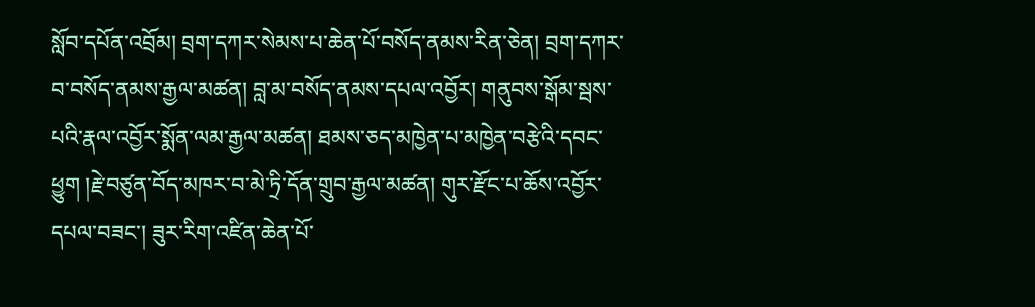སློབ་དཔོན་འབྲོམ། བྲག་དཀར་སེམས་པ་ཆེན་པོ་བསོད་ནམས་རིན་ཅེན། བྲག་དཀར་བ་བསོད་ནམས་རྒྱལ་མཚན། བླ་མ་བསོད་ནམས་དཔལ་འབྱོར། གནུབས་སྒོམ་སྦས་པའི་རྣལ་འབྱོར་སྨོན་ལམ་རྒྱལ་མཚན། ཐམས་ཅད་མཁྱེན་པ་མཁྱེན་བརྩེའི་དབང་ཕྱུག །རྗེ་བཙུན་བོད་མཁར་བ་མེ་ཏྲི་དོན་གྲུབ་རྒྱལ་མཚན། གུར་རྫོང་པ་ཆོས་འབྱོར་དཔལ་བཟང་། ཟུར་རིག་འཛིན་ཆེན་པོ་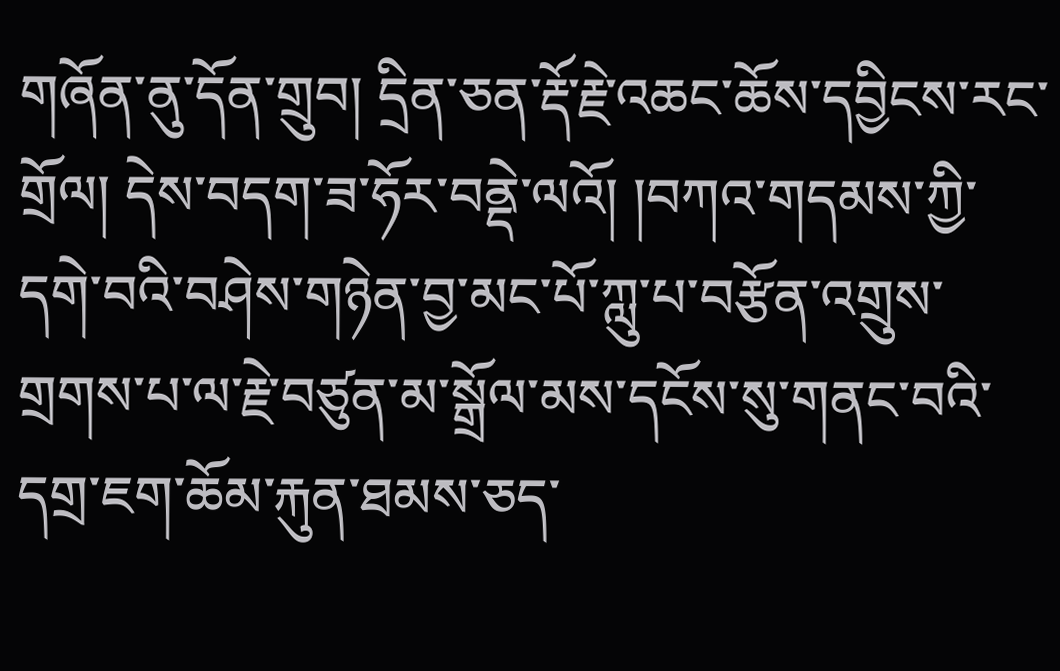གཞོན་ནུ་དོན་གྲུབ། དྲིན་ཅན་རྡོ་རྗེ་འཆང་ཆོས་དབྱིངས་རང་གྲོལ། དེས་བདག་ཟ་ཧོར་བནྡེ་ལའོ། །བཀའ་གདམས་ཀྱི་དགེ་བའི་བཤེས་གཉེན་བྱ་མང་པོ་ཀླུ་པ་བརྩོན་འགྲུས་གྲགས་པ་ལ་རྗེ་བཙུན་མ་སྒྲོལ་མས་དངོས་སུ་གནང་བའི་དགྲ་ཇག་ཆོམ་རྐུན་ཐམས་ཅད་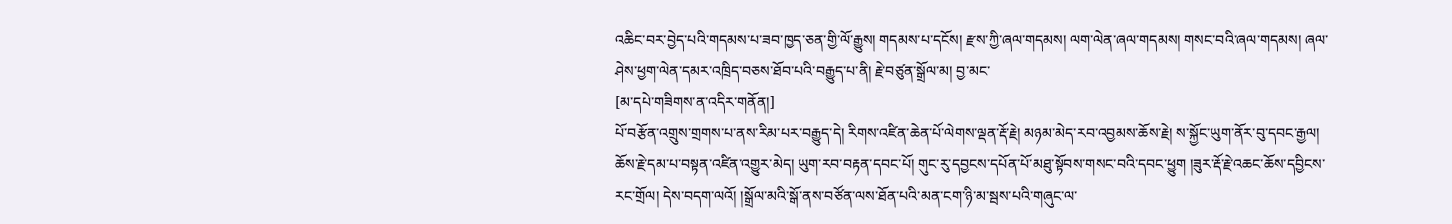འཆིང་བར་བྱེད་པའི་གདམས་པ་ཟབ་ཁྱད་ཅན་གྱི་ལོ་རྒྱུས། གདམས་པ་དངོས། རྫས་ཀྱི་ཞལ་གདམས། ལག་ལེན་ཞལ་གདམས། གསང་བའི་ཞལ་གདམས། ཞལ་ཤེས་ཕྱག་ལེན་དམར་འཁྲིད་བཅས་ཐོབ་པའི་བརྒྱུད་པ་ནི། རྗེ་བཙུན་སྒྲོལ་མ། བྱ་མང་
[མ་དཔེ་གཟིགས་ན་འདིར་གནོན།]
པོ་བརྩོན་འགྲུས་གྲགས་པ་ནས་རིམ་པར་བརྒྱུད་དེ། རིགས་འཛིན་ཆེན་པོ་ལེགས་ལྡན་རྡོ་རྗེ། མཉམ་མེད་རབ་འབྱམས་ཆོས་རྗེ། ས་སྐྱོང་ཡུག་ནོར་བུ་དབང་རྒྱལ། ཆོས་རྗེ་དམ་པ་བསྟན་འཛིན་འགྱུར་མེད། ཡུག་རབ་བརྟན་དབང་པོ། གུང་རུ་དབྱངས་དཔོན་པོ་མཐུ་སྟོབས་གསང་བའི་དབང་ཕྱུག །ཟུར་རྡོ་རྗེ་འཆང་ཆོས་དབྱིངས་རང་གྲོལ། དེས་བདག་ལའོ། །སྒྲོལ་མའི་སྒོ་ནས་བཙོན་ལས་ཐོན་པའི་མན་ངག་ཉི་མ་སྦས་པའི་གཞུང་ལ་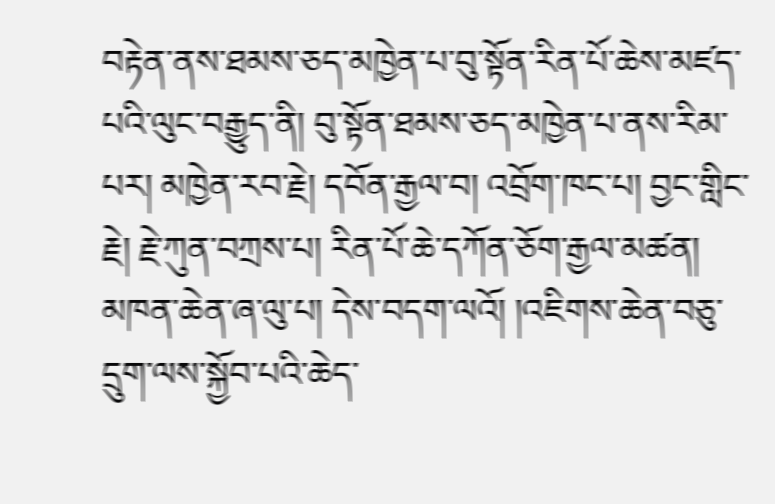བརྟེན་ནས་ཐམས་ཅད་མཁྱེན་པ་བུ་སྟོན་རིན་པོ་ཆེས་མཛད་པའི་ལུང་བརྒྱུད་ནི། བུ་སྟོན་ཐམས་ཅད་མཁྱེན་པ་ནས་རིམ་པར། མཁྱེན་རབ་རྗེ། དབོན་རྒྱལ་བ། འབྲོག་ཁང་པ། བྱང་གླིང་རྗེ། རྗེ་ཀུན་བཀྲས་པ། རིན་པོ་ཆེ་དཀོན་ཅོག་རྒྱལ་མཚན། མཁན་ཆེན་ཞ་ལུ་པ། དེས་བདག་ལའོ། །འཇིགས་ཆེན་བཅུ་དྲུག་ལས་སྐྱོབ་པའི་ཆེད་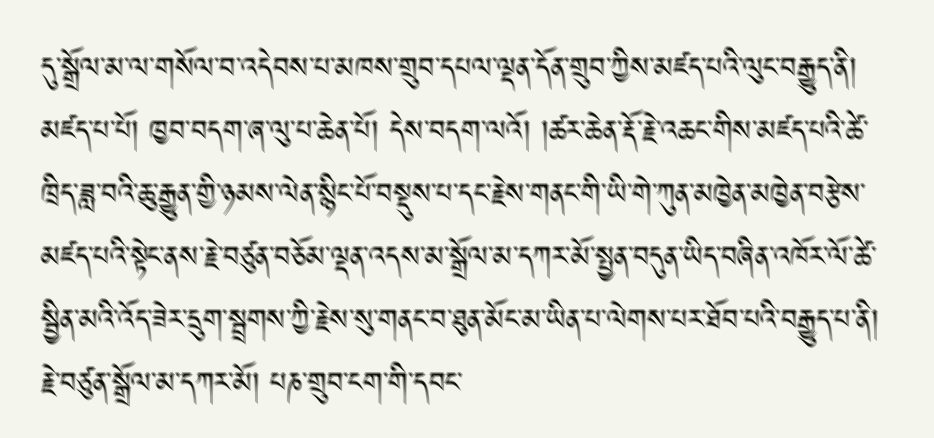དུ་སྒྲོལ་མ་ལ་གསོལ་བ་འདེབས་པ་མཁས་གྲུབ་དཔལ་ལྡན་དོན་གྲུབ་ཀྱིས་མཛད་པའི་ལུང་བརྒྱུད་ནི། མཛད་པ་པོ། ཁྱབ་བདག་ཞ་ལུ་པ་ཆེན་པོ། དེས་བདག་ལའོ། །ཚར་ཆེན་རྡོ་རྗེ་འཆང་གིས་མཛད་པའི་ཚེ་ཁྲིད་ཟླ་བའི་ཆུ་རྒྱུན་གྱི་ཉམས་ལེན་སྙིང་པོ་བསྡུས་པ་དང་རྗེས་གནང་གི་ཡི་གེ་ཀུན་མཁྱེན་མཁྱེན་བརྩེས་མཛད་པའི་སྟེང་ནས་རྗེ་བཙུན་བཅོམ་ལྡན་འདས་མ་སྒྲོལ་མ་དཀར་མོ་སྤྱན་བདུན་ཡིད་བཞིན་འཁོར་ལོ་ཚེ་སྦྱིན་མའི་འོད་ཟེར་དྲུག་སྦྲགས་ཀྱི་རྗེས་སུ་གནང་བ་ཐུན་མོང་མ་ཡིན་པ་ལེགས་པར་ཐོབ་པའི་བརྒྱུད་པ་ནི། རྗེ་བཙུན་སྒྲོལ་མ་དཀར་མོ། པཎ་གྲུབ་ངག་གི་དབང་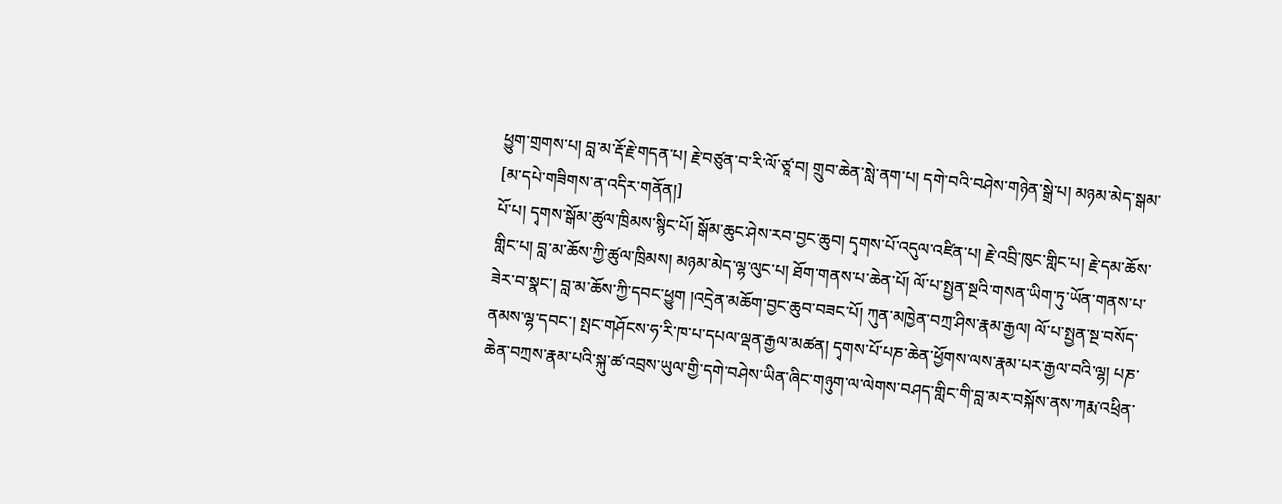ཕྱུག་གྲགས་པ། བླ་མ་རྡོ་རྗེ་གདན་པ། རྗེ་བཙུན་བ་རི་ལོ་ཙཱ་བ། གྲུབ་ཆེན་སླེ་ནག་པ། དགེ་བའི་བཤེས་གཉེན་སྒྲེ་པ། མཉམ་མེད་སྒམ་
[མ་དཔེ་གཟིགས་ན་འདིར་གནོན།]
པོ་པ། དྭགས་སྒོམ་ཚུལ་ཁྲིམས་སྙིང་པོ། སྒོམ་ཆུང་ཤེས་རབ་བྱང་ཆུབ། དྭགས་པོ་འདུལ་འཛིན་པ། རྗེ་འབྲི་ཁུང་གླིང་པ། རྗེ་དམ་ཆོས་གླིང་པ། བླ་མ་ཆོས་ཀྱི་ཚུལ་ཁྲིམས། མཉམ་མེད་ལྷ་ལུང་པ། ཐོག་གནས་པ་ཆེན་པོ། ལོ་པ་སྤྱན་སྔའི་གསན་ཡིག་ཏུ་ཡོན་གནས་པ་ཟེར་བ་སྣང་། བླ་མ་ཆོས་ཀྱི་དབང་ཕྱུག །འདྲེན་མཆོག་བྱང་ཆུབ་བཟང་པོ། ཀུན་མཁྱེན་བཀྲ་ཤིས་རྣམ་རྒྱལ། ལོ་པ་སྤྱན་སྔ་བསོད་ནམས་ལྷ་དབང་། སྤང་གཤོངས་ཧ་རི་ཁ་པ་དཔལ་ལྡན་རྒྱལ་མཚན། དྭགས་པོ་པཎ་ཆེན་ཕྱོགས་ལས་རྣམ་པར་རྒྱལ་བའི་ལྷ། པཎ་ཆེན་བཀྲས་རྣམ་པའི་སྐུ་ཚ་འབྲས་ཡུལ་གྱི་དགེ་བཤེས་ཡིན་ཞིང་གཉུག་ལ་ལེགས་བཤད་གླིང་གི་བླ་མར་བསྐོས་ནས་ཀརྨ་འཕྲིན་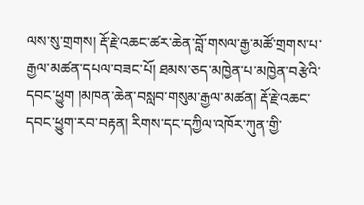ལས་སུ་གྲགས། རྡོ་རྗེ་འཆང་ཚར་ཆེན་བློ་གསལ་རྒྱ་མཚོ་གྲགས་པ་རྒྱལ་མཚན་དཔལ་བཟང་པོ། ཐམས་ཅད་མཁྱེན་པ་མཁྱེན་བརྩེའི་དབང་ཕྱུག །མཁན་ཆེན་བསླབ་གསུམ་རྒྱལ་མཚན། རྡོ་རྗེ་འཆང་དབང་ཕྱུག་རབ་བརྟན། རིགས་དང་དཀྱིལ་འཁོར་ཀུན་གྱི་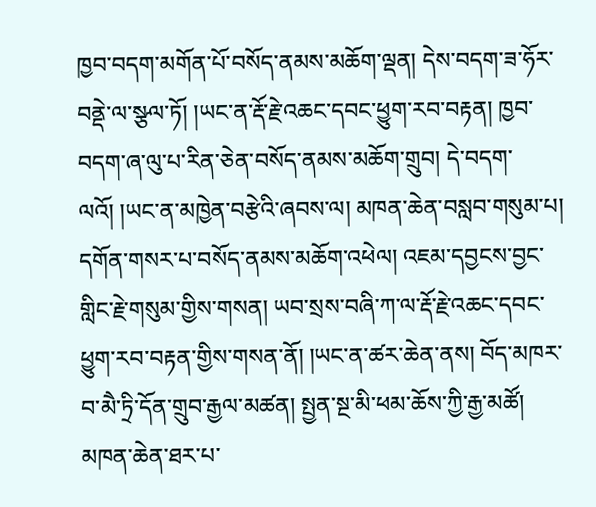ཁྱབ་བདག་མགོན་པོ་བསོད་ནམས་མཆོག་ལྡན། དེས་བདག་ཟ་ཧོར་བནྡེ་ལ་སྩལ་ཏོ། །ཡང་ན་རྡོ་རྗེ་འཆང་དབང་ཕྱུག་རབ་བརྟན། ཁྱབ་བདག་ཞ་ལུ་པ་རིན་ཅེན་བསོད་ནམས་མཆོག་གྲུབ། དེ་བདག་ལའོ། །ཡང་ན་མཁྱེན་བརྩེའི་ཞབས་ལ། མཁན་ཆེན་བསླབ་གསུམ་པ། དགོན་གསར་པ་བསོད་ནམས་མཆོག་འཕེལ། འཇམ་དབྱངས་བྱང་གླིང་རྗེ་གསུམ་གྱིས་གསན། ཡབ་སྲས་བཞི་ཀ་ལ་རྡོ་རྗེ་འཆང་དབང་ཕྱུག་རབ་བརྟན་གྱིས་གསན་ནོ། །ཡང་ན་ཚར་ཆེན་ནས། བོད་མཁར་བ་མཻ་ཏྲི་དོན་གྲུབ་རྒྱལ་མཚན། སྤྱན་སྔ་མི་ཕམ་ཆོས་ཀྱི་རྒྱ་མཚོ། མཁན་ཆེན་ཐར་པ་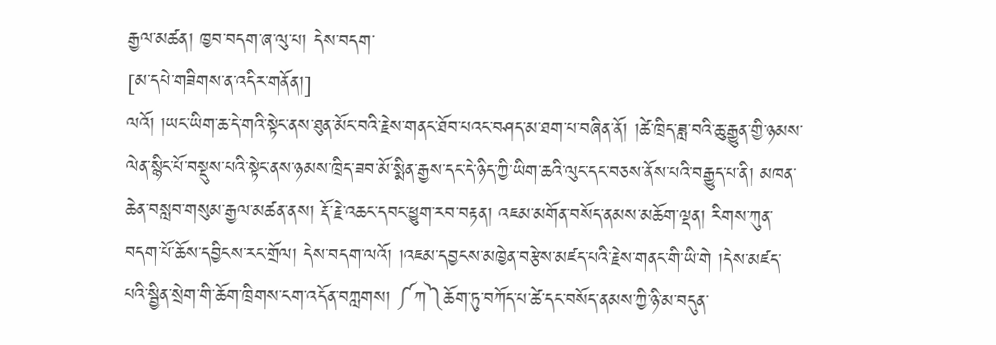རྒྱལ་མཚན། ཁྱབ་བདག་ཞ་ལུ་པ། དེས་བདག་
[མ་དཔེ་གཟིགས་ན་འདིར་གནོན།]
ལའོ། །ཡང་ཡིག་ཆ་དེ་གའི་སྟེང་ནས་ཐུན་མོང་བའི་རྗེས་གནང་ཐོབ་པའང་བཤད་མ་ཐག་པ་བཞིན་ནོ། །ཚེ་ཁྲིད་ཟླ་བའི་ཆུ་རྒྱུན་གྱི་ཉམས་ལེན་སྙིང་པོ་བསྡུས་པའི་སྟེང་ནས་ཉམས་ཁྲིད་ཟབ་མོ་སྨིན་རྒྱས་དང་དེ་ཉིད་ཀྱི་ཡིག་ཆའི་ལུང་དང་བཅས་ནོས་པའི་བརྒྱུད་པ་ནི། མཁན་ཆེན་བསླབ་གསུམ་རྒྱལ་མཚན་ནས། རྡོ་རྗེ་འཆང་དབང་ཕྱུག་རབ་བརྟན། འཇམ་མགོན་བསོད་ནམས་མཆོག་ལྡན། རིགས་ཀུན་བདག་པོ་ཆོས་དབྱིངས་རང་གྲོལ། དེས་བདག་ལའོ། །འཇམ་དབྱངས་མཁྱེན་བརྩེས་མཛད་པའི་རྗེས་གནང་གི་ཡི་གེ །དེས་མཛད་པའི་སྦྱིན་སྲེག་གི་ཆོག་ཁྲིགས་ངག་འདོན་བཀླགས། ༼ཀ༽ཆོག་ཏུ་བཀོད་པ་ཚེ་དང་བསོད་ནམས་ཀྱི་ཉི་མ་བདུན་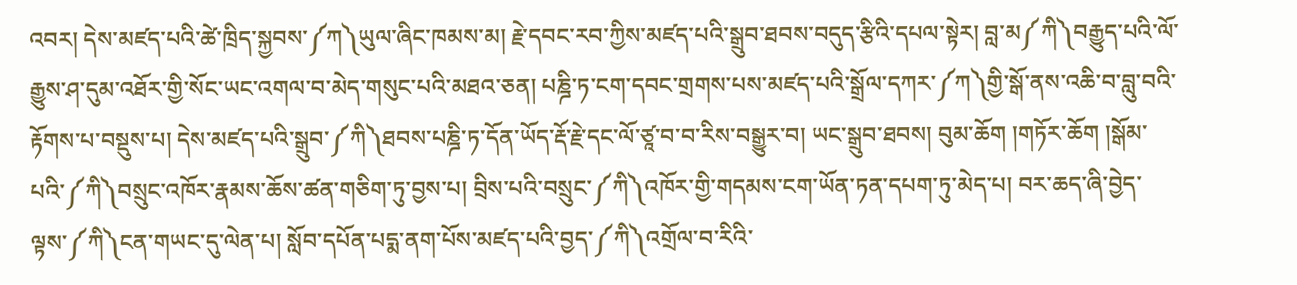འབར། དེས་མཛད་པའི་ཚེ་ཁྲིད་སྐྱབས་༼ཀ༽ཡུལ་ཞིང་ཁམས་མ། རྗེ་དབང་རབ་ཀྱིས་མཛད་པའི་སྒྲུབ་ཐབས་བདུད་རྩིའི་དཔལ་སྟེར། བླ་མ༼ཀི༽བརྒྱུད་པའི་ལོ་རྒྱུས་ཤ་དུམ་འཐོར་གྱི་སོང་ཡང་འགལ་བ་མེད་གསུང་པའི་མཐའ་ཅན། པཎྜི་ཏ་ངག་དབང་གྲགས་པས་མཛད་པའི་སྒྲོལ་དཀར་༼ཀ༽གྱི་སྒོ་ནས་འཆི་བ་བླུ་བའི་རྟོགས་པ་བསྡུས་པ། དེས་མཛད་པའི་སྒྲུབ་༼ཀི༽ཐབས་པཎྜི་ཏ་དོན་ཡོད་རྡོ་རྗེ་དང་ལོ་ཙཱ་བ་བ་རིས་བསྒྱུར་བ། ཡང་སྒྲུབ་ཐབས། བུམ་ཆོག །གཏོར་ཆོག །སྒོམ་པའི་༼ཀི༽བསྲུང་འཁོར་རྣམས་ཆོས་ཚན་གཅིག་ཏུ་བྱས་པ། བྲིས་པའི་བསྲུང་༼ཀི༽འཁོར་གྱི་གདམས་ངག་ཡོན་ཏན་དཔག་ཏུ་མེད་པ། བར་ཆད་ཞི་བྱེད་ལྟས་༼ཀི༽ངན་གཡང་དུ་ལེན་པ། སློབ་དཔོན་པདྨ་ནག་པོས་མཛད་པའི་བྱད་༼ཀི༽འགྲོལ་བ་རིའི་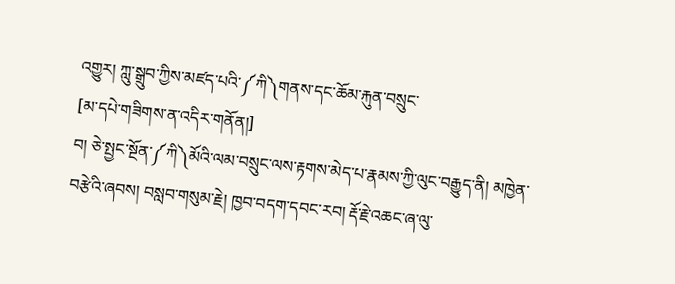འགྱུར། ཀླུ་སྒྲུབ་ཀྱིས་མཛད་པའི་༼ཀི༽གནས་དང་ཆོམ་རྐུན་བསྲུང་
[མ་དཔེ་གཟིགས་ན་འདིར་གནོན།]
བ། ཅེ་སྤྱང་སྔོན་༼ཀི༽མོའི་ལམ་བསྲུང་ལས་རྟགས་མེད་པ་རྣམས་ཀྱི་ལུང་བརྒྱུད་ནི། མཁྱེན་བརྩེའི་ཞབས། བསླབ་གསུམ་རྗེ། ཁྱབ་བདག་དབང་རབ། རྡོ་རྗེ་འཆང་ཞ་ལུ་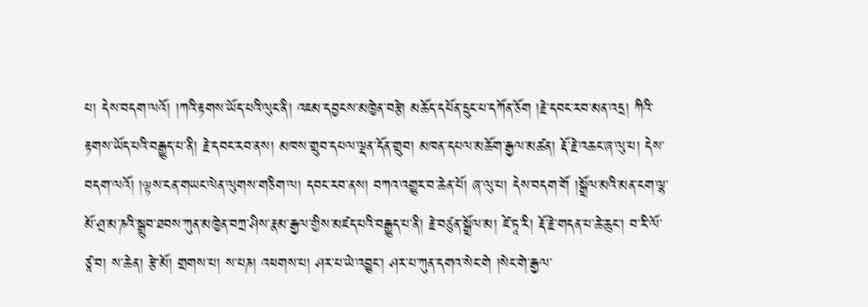པ། དེས་བདག་ལའོ། །ཀའི་རྟགས་ཡོད་པའི་ལུང་ནི། འཇམ་དབྱངས་མཁྱེན་བརྩེ། མཆོད་དཔོན་དྲུང་པ་དཀོན་ཅོག །རྗེ་དབང་རབ་མན་འདྲ། ཀིའི་རྟགས་ཡོད་པའི་བརྒྱུད་པ་ནི། རྗེ་དབང་རབ་ནས། མཁས་གྲུབ་དཔལ་ལྡན་དོན་གྲུབ། མཁན་དཔལ་མཆོག་རྒྱལ་མཚན། རྡོ་རྗེ་འཆང་ཞ་ལུ་པ། དེས་བདག་ལའོ། །ལྟས་ངན་གཡང་ལེན་ལུགས་གཅིག་ལ། དབང་རབ་ནས། བཀའ་འགྱུར་བ་ཆེན་པོ། ཞ་ལུ་པ། དེས་བདག་གོ །སྒྲོལ་མའི་མན་ངག་ལྷ་མོ་ཤྲ་མ་ཎའི་སྒྲུབ་ཐབས་ཀུན་མཁྱེན་བཀྲ་ཤིས་རྣམ་རྒྱལ་གྱིས་མཛད་པའི་བརྒྱུད་པ་ནི། རྗེ་བཙུན་སྒྲོལ་མ། ཛེ་ཏཱ་རི། རྡོ་རྗེ་གདན་པ་ཆེ་ཆུང་། བ་རི་ལོ་ཙཱ་བ། ས་ཆེན། རྩེ་མོ། གྲགས་པ། ས་པཎ། འཕགས་པ། ཤར་པ་ཡེ་འབྱུང་། ཤར་པ་ཀུན་དགའ་སེང་གེ །སེང་གེ་རྒྱལ་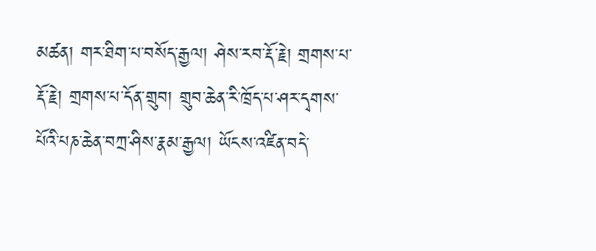མཚན། གར་ཐིག་པ་བསོད་རྒྱལ། ཤེས་རབ་རྡོ་རྗེ། གྲགས་པ་རྡོ་རྗེ། གྲགས་པ་དོན་གྲུབ། གྲུབ་ཆེན་རི་ཁྲོད་པ་ཤར་དྭགས་པོའི་པཎ་ཆེན་བཀྲ་ཤིས་རྣམ་རྒྱལ། ཡོངས་འཛིན་བདེ་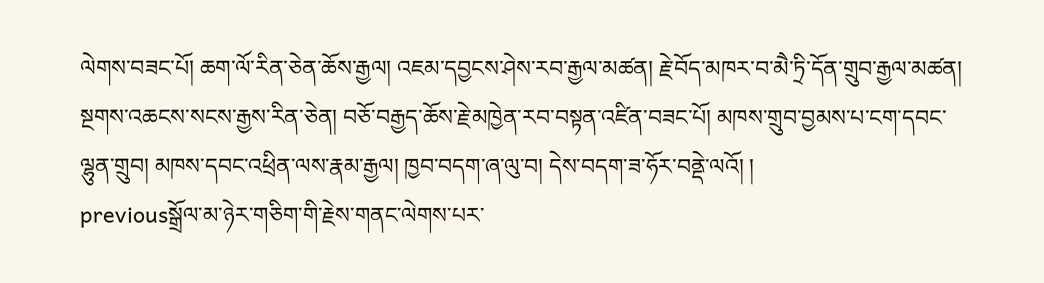ལེགས་བཟང་པོ། ཆག་ལོ་རིན་ཅེན་ཆོས་རྒྱལ། འཇམ་དབྱངས་ཤེས་རབ་རྒྱལ་མཚན། རྗེ་བོད་མཁར་བ་མཻ་ཏྲི་དོན་གྲུབ་རྒྱལ་མཚན། སྔགས་འཆངས་སངས་རྒྱས་རིན་ཅེན། བཅོ་བརྒྱད་ཆོས་རྗེ་མཁྱེན་རབ་བསྟན་འཛིན་བཟང་པོ། མཁས་གྲུབ་བྱམས་པ་ངག་དབང་ལྷུན་གྲུབ། མཁས་དབང་འཕྲིན་ལས་རྣམ་རྒྱལ། ཁྱབ་བདག་ཞ་ལུ་བ། དེས་བདག་ཟ་ཧོར་བནྡེ་ལའོ། །
previousསྒྲོལ་མ་ཉེར་གཅིག་གི་རྗེས་གནང་ལེགས་པར་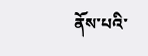ནོས་པའི་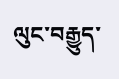ལུང་བརྒྱུད་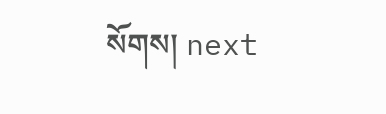སོགས། next